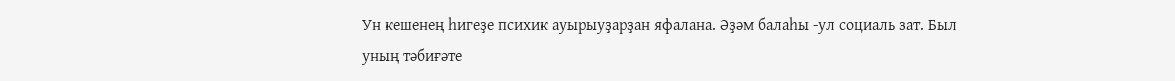Ун кешенең һигеҙе психик ауырыуҙарҙан яфалана. Әҙәм балаһы -ул социаль зат. Был уның тәбиғәте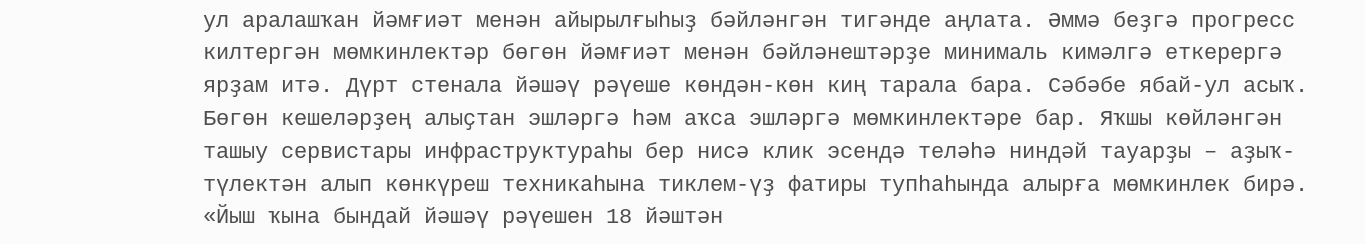ул аралашҡан йәмғиәт менән айырылғыһыҙ бәйләнгән тигәнде аңлата. Әммә беҙгә прогресс килтергән мөмкинлектәр бөгөн йәмғиәт менән бәйләнештәрҙе минималь кимәлгә еткерергә ярҙам итә. Дүрт стенала йәшәү рәүеше көндән-көн киң тарала бара. Сәбәбе ябай-ул асыҡ. Бөгөн кешеләрҙең алыҫтан эшләргә һәм аҡса эшләргә мөмкинлектәре бар. Яҡшы көйләнгән ташыу сервистары инфраструктураһы бер нисә клик эсендә теләһә ниндәй тауарҙы – аҙыҡ-түлектән алып көнкүреш техникаһына тиклем-үҙ фатиры тупһаһында алырға мөмкинлек бирә.
«Йыш ҡына бындай йәшәү рәүешен 18 йәштән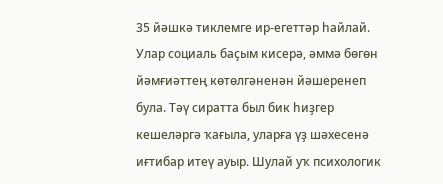35 йәшкә тиклемге ир-егеттәр һайлай. Улар социаль баҫым кисерә, әммә бөгөн йәмғиәттең көтөлгәненән йәшеренеп була. Тәү сиратта был бик һиҙгер кешеләргә ҡағыла, уларға үҙ шәхесенә иғтибар итеү ауыр. Шулай уҡ психологик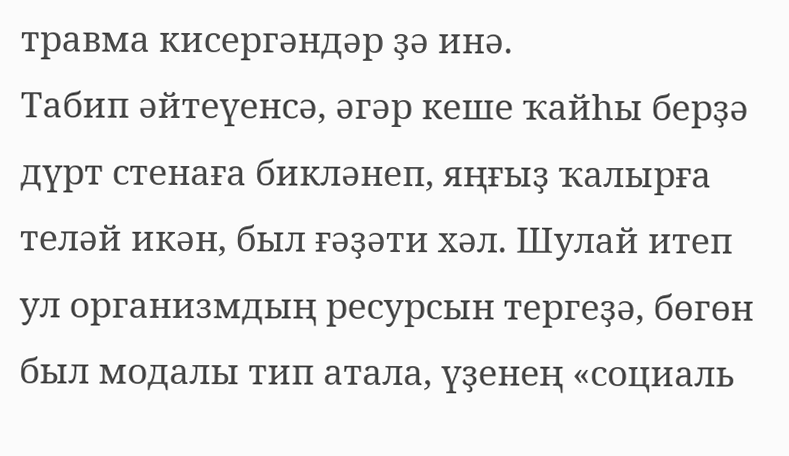травма кисергәндәр ҙә инә.
Табип әйтеүенсә, әгәр кеше ҡайһы берҙә дүрт стенаға бикләнеп, яңғыҙ ҡалырға теләй икән, был ғәҙәти хәл. Шулай итеп ул организмдың ресурсын тергеҙә, бөгөн был модалы тип атала, үҙенең «социаль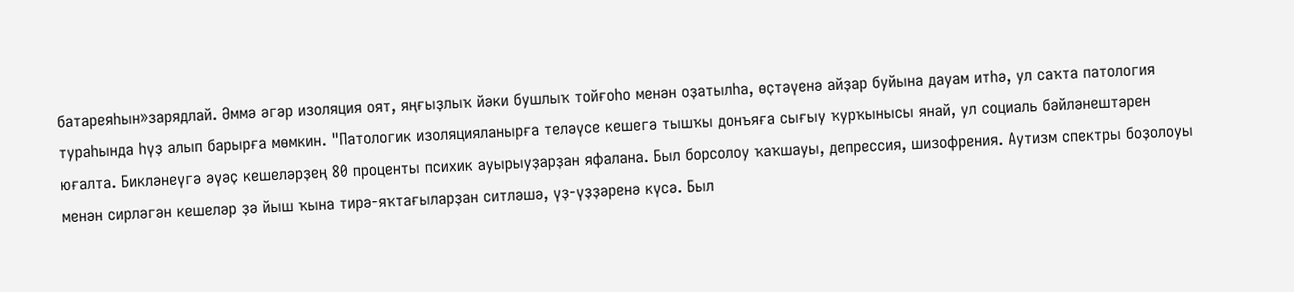батареяһын»зарядлай. Әммә әгәр изоляция оят, яңғыҙлыҡ йәки бушлыҡ тойғоһо менән оҙатылһа, өҫтәүенә айҙар буйына дауам итһә, ул саҡта патология тураһында һүҙ алып барырға мөмкин. "Патологик изоляцияланырға теләүсе кешегә тышҡы донъяға сығыу ҡурҡынысы янай, ул социаль бәйләнештәрен юғалта. Бикләнеүгә әүәҫ кешеләрҙең 80 проценты психик ауырыуҙарҙан яфалана. Был борсолоу ҡаҡшауы, депрессия, шизофрения. Аутизм спектры боҙолоуы менән сирләгән кешеләр ҙә йыш ҡына тирә-яҡтағыларҙан ситләшә, үҙ-үҙҙәренә күсә. Был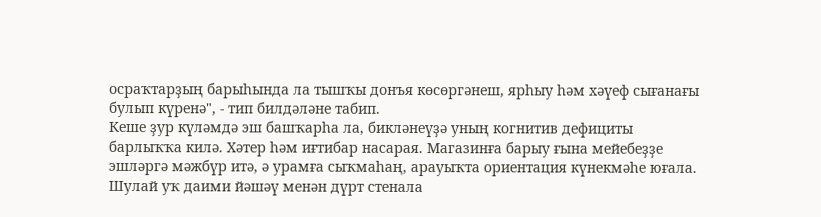осраҡтарҙың барыһында ла тышҡы донъя көсөргәнеш, ярһыу һәм хәүеф сығанағы булып күренә", - тип билдәләне табип.
Кеше ҙур күләмдә эш башҡарһа ла, бикләнеүҙә уның когнитив дефициты барлыҡҡа килә. Хәтер һәм иғтибар насарая. Магазинға барыу ғына мейебеҙҙе эшләргә мәжбүр итә, ә урамға сыҡмаһаң, арауыҡта ориентация күнекмәһе юғала. Шулай уҡ даими йәшәү менән дүрт стенала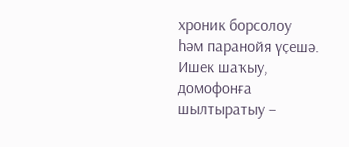хроник борсолоу һәм паранойя үҫешә. Ишек шаҡыу, домофонға шылтыратыу –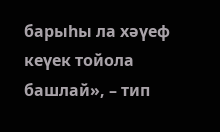барыһы ла хәүеф кеүек тойола башлай», – тип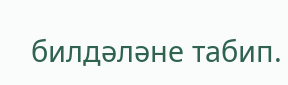билдәләне табип.